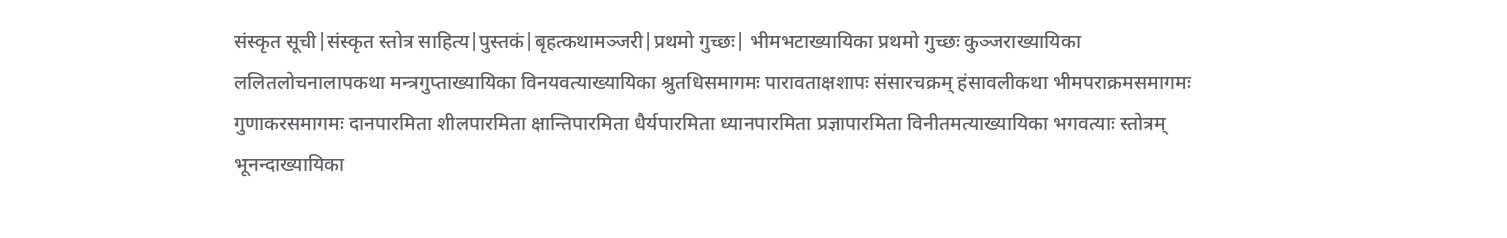संस्कृत सूची|संस्कृत स्तोत्र साहित्य|पुस्तकं|बृहत्कथामञ्जरी|प्रथमो गुच्छः| भीमभटाख्यायिका प्रथमो गुच्छः कुञ्जराख्यायिका ललितलोचनालापकथा मन्त्रगुप्ताख्यायिका विनयवत्याख्यायिका श्रुतधिसमागमः पारावताक्षशापः संसारचक्रम् हंसावलीकथा भीमपराक्रमसमागमः गुणाकरसमागमः दानपारमिता शीलपारमिता क्षान्तिपारमिता धैर्यपारमिता ध्यानपारमिता प्रज्ञापारमिता विनीतमत्याख्यायिका भगवत्याः स्तोत्रम् भूनन्दाख्यायिका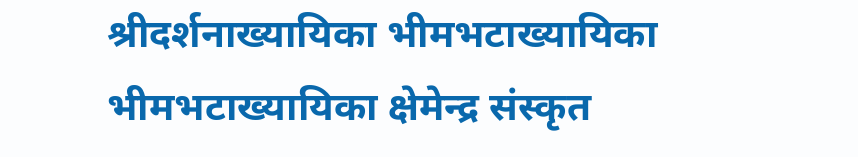श्रीदर्शनाख्यायिका भीमभटाख्यायिका भीमभटाख्यायिका क्षेमेन्द्र संस्कृत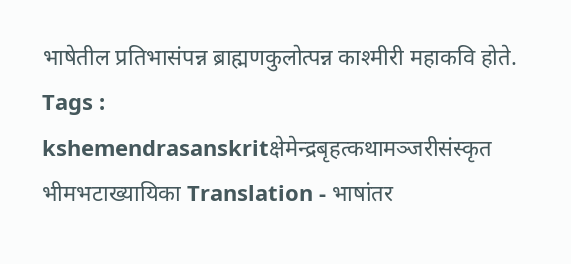भाषेतील प्रतिभासंपन्न ब्राह्मणकुलोत्पन्न काश्मीरी महाकवि होते. Tags : kshemendrasanskritक्षेमेन्द्रबृहत्कथामञ्जरीसंस्कृत भीमभटाख्यायिका Translation - भाषांतर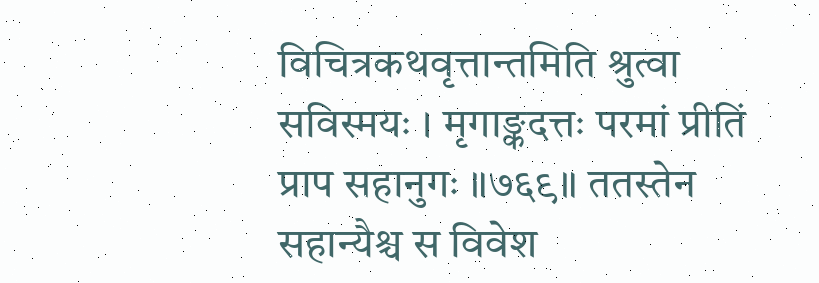विचित्रकथवृत्तान्तमिति श्रुत्वा सविस्मयः । मृगाङ्कदत्तः परमां प्रीतिं प्राप सहानुगः ॥७६९॥ ततस्तेन सहान्यैश्च स विवेश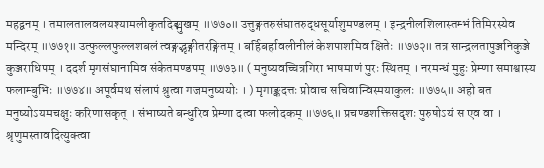महद्वनम् । तमालतालवलयश्यामलीकृतदिङ्मुखम् ॥७७०॥ उत्तुङ्गतरुसंघातरुद्धसूर्याशुमण्डलम् । इन्द्रनीलशिलास्तम्भं तिमिरस्येव मन्दिरम् ॥७७१॥ उत्फुल्लफुल्लशबलं त्वङ्गद्भृङ्गीतरङ्गितम् । बर्हिबर्हावलीनीलं केशपाशमिव क्षितेः ॥७७२॥ तत्र सान्द्रलतापुञ्जनिकुञ्जे कुञ्जराधिपम् । ददर्श मृगसंघानामिव संकेतमण्डपम् ॥७७३॥ ( मनुष्यवच्चित्रगिरा भाषमाणं पुरः स्थितम् । नरमन्धं मुहुः प्रेम्णा समाश्वास्य फलाम्बुभिः ॥७७४॥ अपूर्वमथ संलापं श्रुत्वा गजमनुष्ययोः । ) मृगाङ्कदत्तः प्रोवाच सचिवान्विस्मयाकुलः ॥७७५॥ अहो बत मनुष्योऽयमचक्षुः करिणासकृत् । संभाष्यते बन्धुरिव प्रेम्णा दत्वा फलोदकम् ॥७७६॥ प्रचण्डशक्तिसदृशः पुरुषोऽयं स एव वा । श्रृणुमस्तावदित्युक्त्वा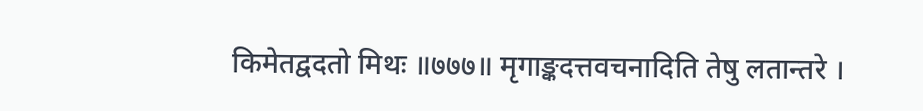किमेतद्वदतो मिथः ॥७७७॥ मृगाङ्कदत्तवचनादिति तेषु लतान्तरे ।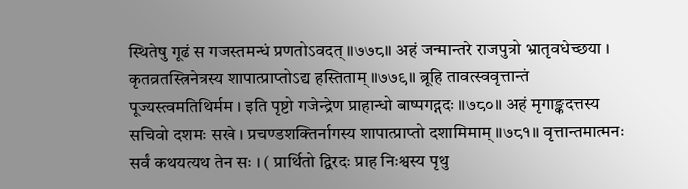स्थितेषु गूढं स गजस्तमन्धं प्रणतोऽवदत् ॥७७८॥ अहं जन्मान्तरे राजपुत्रो भ्रातृवधेच्छया । कृतव्रतस्त्रिनेत्रस्य शापात्प्राप्तोऽद्य हस्तिताम् ॥७७९॥ ब्रूहि तावत्स्ववृत्तान्तं पूज्यस्त्वमतिथिर्मम । इति पृष्टो गजेन्द्रेण प्राहान्धो बाष्पगद्गदः ॥७८०॥ अहं मृगाङ्कदत्तस्य सचिवो दशमः सखे । प्रचण्डशक्तिर्नागस्य शापात्प्राप्तो दशामिमाम् ॥७८१॥ वृत्तान्तमात्मनः सर्वं कथयत्यथ तेन सः । ( प्रार्थितो द्विरदः प्राह निःश्वस्य पृथु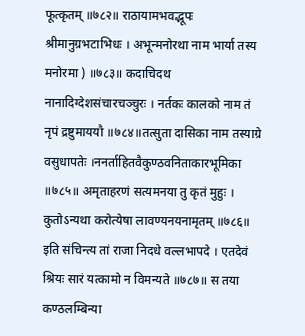फूत्कृतम् ॥७८२॥ राठायामभवद्भूपः श्रीमानुग्रभटाभिधः । अभून्मनोरथा नाम भार्या तस्य मनोरमा ) ॥७८३॥ कदाचिदथ नानादिग्देशसंचारचञ्चुरः । नर्तकः कालको नाम तं नृपं द्रष्टुमाययौ ॥७८४॥तत्सुता दासिका नाम तस्याग्रे वसुधापतेः ।ननर्ताहितवैकुण्ठवनिताकारभूमिका ॥७८५॥ अमृताहरणं सत्यमनया तु कृतं मुहुः । कुतोऽन्यथा करोत्येषा लावण्यनयनामृतम् ॥७८६॥ इति संचिन्त्य तां राजा निदधे वल्लभापदे । एतदेवं श्रियः सारं यत्कामो न विमन्यते ॥७८७॥ स तया कण्ठलम्बिन्या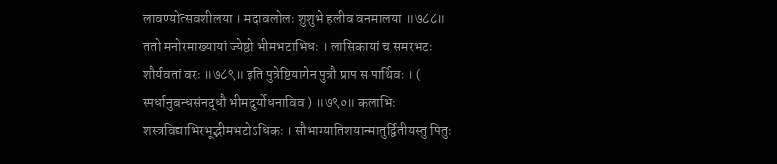लावण्योत्सवशीलया । मदावलोलः शुशुभे हलीव वनमालया ॥७८८॥ ततो मनोरमाख्यायां ज्येष्ठो भीमभटाभिधः । लासिकायां च समरभटः शौर्यवतां वरः ॥७८९॥ इति पुत्रेष्टियागेन पुत्रौ प्राप स पार्थिवः । ( स्पर्धानुबन्धसंनद्धौ भीमदुर्योधनाविव ) ॥७९०॥ कलाभिः शस्त्रविद्याभिरभूद्भीमभटोऽधिकः । सौभाग्यातिशयान्मातुर्द्वितीयस्तु पितुः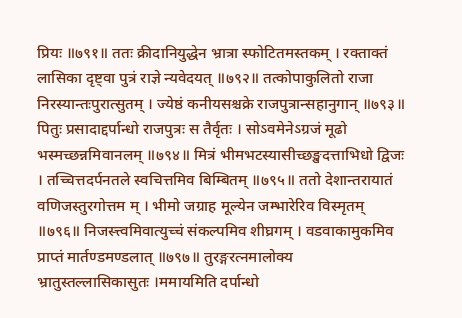प्रियः ॥७९१॥ ततः क्रीदानियुद्धेन भ्रात्रा स्फोटितमस्तकम् । रक्ताक्तं लासिका दृष्ट्वा पुत्रं राज्ञे न्यवेदयत् ॥७९२॥ तत्कोपाकुलितो राजा निरस्यान्तःपुरात्सुतम् । ज्येष्ठं कनीयसश्चक्रे राजपुत्रान्सहानुगान् ॥७९३॥ पितुः प्रसादाद्दर्पान्धो राजपुत्रः स तैर्वृतः । सोऽवमेनेऽग्रजं मूढो भस्मच्छन्नमिवानलम् ॥७९४॥ मित्रं भीमभटस्यासीच्छङ्खदत्ताभिधो द्विजः । तच्चित्तदर्पनतले स्वचित्तमिव बिम्बितम् ॥७९५॥ ततो देशान्तरायातं वणिजस्तुरगोत्तम म् । भीमो जग्राह मूल्येन जम्भारेरिव विस्मृतम् ॥७९६॥ निजस्त्त्वमिवात्युच्चं संकल्पमिव शीघ्रगम् । वडवाकामुकमिव प्राप्तं मार्तण्डमण्डलात् ॥७९७॥ तुरङ्गरत्नमालोक्य भ्रातुस्तल्लासिकासुतः ।ममायमिति दर्पान्धो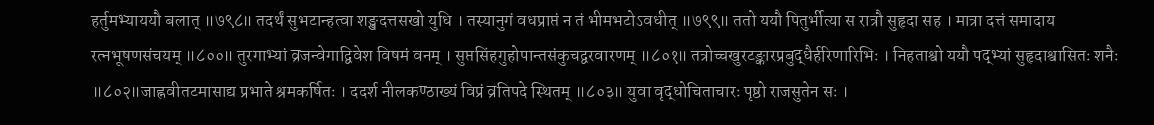हर्तुमभ्याययौ बलात् ॥७९८॥ तदर्थं सुभटान्हत्वा शङ्खदत्तसखो युधि । तस्यानुगं वधप्राप्तं न तं भीमभटोऽवधीत् ॥७९९॥ ततो ययौ पितुर्भीत्या स रात्रौ सुहृदा सह । मात्रा दत्तं समादाय रत्नभूषणसंचयम् ॥८००॥ तुरगाभ्यां व्रजन्वेगाद्विवेश विषमं वनम् । सुप्तसिंहगुहोपान्तसंकुचद्वरवारणम् ॥८०१॥ तत्रोच्चखुरटङ्कारप्रबुद्धैर्हरिणारिभिः । निहताश्वो ययौ पद्भ्यां सुहृदाश्वासितः शनैः ॥८०२॥जाह्नवीतटमासाद्य प्रभाते श्रमकर्षितः । ददर्श नीलकण्ठाख्यं विप्रं व्रतिपदे स्थितम् ॥८०३॥ युवा वृद्धोचिताचारः पृष्ठो राजसुतेन सः ।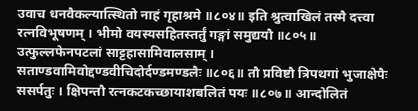उवाच धनवैकल्यात्स्थितो नाहं गृहाश्रमे ॥८०४॥ इति श्रुत्वाखिलं तस्मै दत्त्वा रत्नविभूषणम् । भीमो वयस्यसहितस्तर्तुं गङ्गां समुद्ययौ ॥८०५॥ उत्फुल्लफेनपटलां साट्टहासामिवालसाम् । सताण्डवामिवोद्दण्डवीचिदोर्दण्डमण्डलैः ॥८०६॥ तौ प्रविष्टौ त्रिपथगां भुजाक्षेपैः ससर्पतुः । क्षिपन्तौ रत्नकटकच्छायाशबलितं पयः ॥८०७॥ आन्दोलितं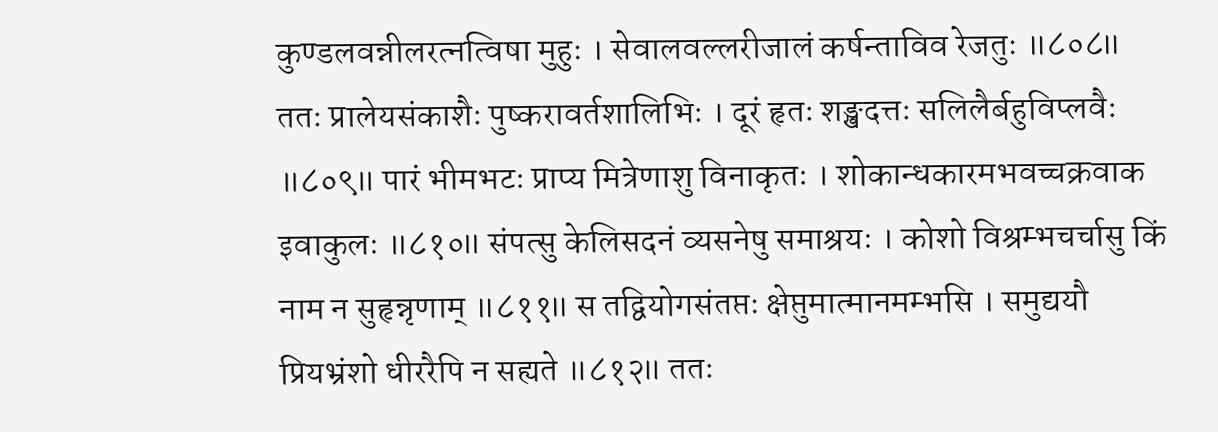कुण्डलवन्नीलरत्नत्विषा मुहुः । सेवालवल्लरीजालं कर्षन्ताविव रेजतुः ॥८०८॥ ततः प्रालेयसंकाशैः पुष्करावर्तशालिभिः । दूरं हृतः शङ्खदत्तः सलिलैर्बहुविप्लवैः ॥८०९॥ पारं भीमभटः प्राप्य मित्रेणाशु विनाकृतः । शोकान्धकारमभवच्चक्रवाक इवाकुलः ॥८१०॥ संपत्सु केलिसदनं व्यसनेषु समाश्रयः । कोशो विश्रम्भचर्चासु किं नाम न सुहृन्नृणाम् ॥८११॥ स तद्वियोगसंतप्तः क्षेप्तुमात्मानमम्भसि । समुद्ययौ प्रियभ्रंशो धीररैपि न सह्यते ॥८१२॥ ततः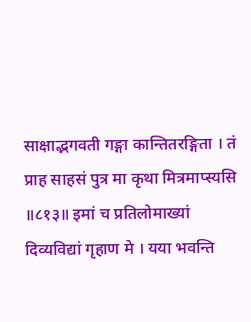साक्षाद्भगवती गङ्गा कान्तितरङ्गिता । तं प्राह साहसं पुत्र मा कृथा मित्रमाप्स्यसि ॥८१३॥ इमां च प्रतिलोमाख्यां दिव्यविद्यां गृहाण मे । यया भवन्ति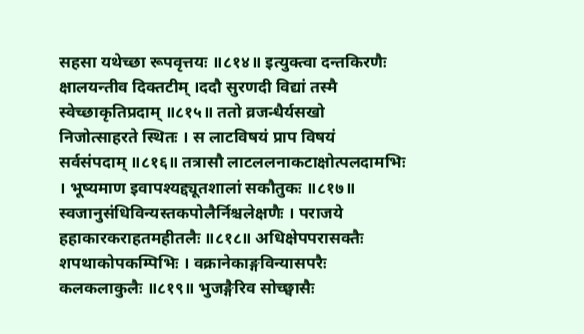सहसा यथेच्छा रूपवृत्तयः ॥८१४॥ इत्युक्त्वा दन्तकिरणैः क्षालयन्तीव दिक्तटीम् ।ददौ सुरणदी विद्यां तस्मै स्वेच्छाकृतिप्रदाम् ॥८१५॥ ततो व्रजन्धैर्यसखो निजोत्साहरते स्थितः । स लाटविषयं प्राप विषयं सर्वसंपदाम् ॥८१६॥ तत्रासौ लाटललनाकटाक्षोत्पलदामभिः । भूष्यमाण इवापश्यद्द्यूतशालां सकौतुकः ॥८१७॥ स्वजानुसंधिविन्यस्तकपोलैर्निश्चलेक्षणैः । पराजये हहाकारकराहतमहीतलैः ॥८१८॥ अधिक्षेपपरासक्तैः शपथाकोपकम्पिभिः । वक्रानेकाङ्गविन्यासपरैः कलकलाकुलैः ॥८१९॥ भुजङ्गैरिव सोच्छ्वासैः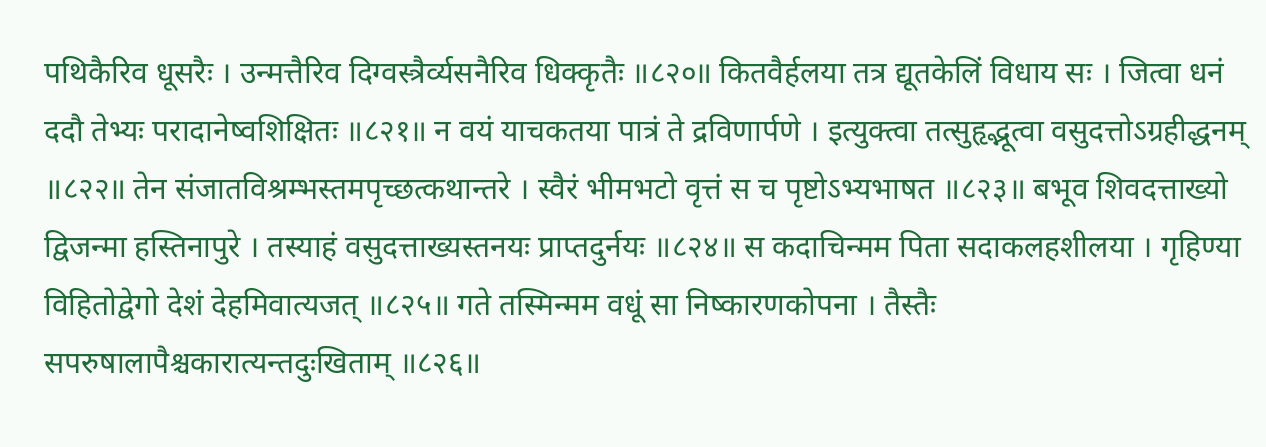पथिकैरिव धूसरैः । उन्मत्तैरिव दिग्वस्त्रैर्व्यसनैरिव धिक्कृतैः ॥८२०॥ कितवैर्हलया तत्र द्यूतकेलिं विधाय सः । जित्वा धनं ददौ तेभ्यः परादानेष्वशिक्षितः ॥८२१॥ न वयं याचकतया पात्रं ते द्रविणार्पणे । इत्युक्त्वा तत्सुहृद्भूत्वा वसुदत्तोऽग्रहीद्धनम् ॥८२२॥ तेन संजातविश्रम्भस्तमपृच्छत्कथान्तरे । स्वैरं भीमभटो वृत्तं स च पृष्टोऽभ्यभाषत ॥८२३॥ बभूव शिवदत्ताख्यो द्विजन्मा हस्तिनापुरे । तस्याहं वसुदत्ताख्यस्तनयः प्राप्तदुर्नयः ॥८२४॥ स कदाचिन्मम पिता सदाकलहशीलया । गृहिण्या विहितोद्वेगो देशं देहमिवात्यजत् ॥८२५॥ गते तस्मिन्मम वधूं सा निष्कारणकोपना । तैस्तैः सपरुषालापैश्चकारात्यन्तदुःखिताम् ॥८२६॥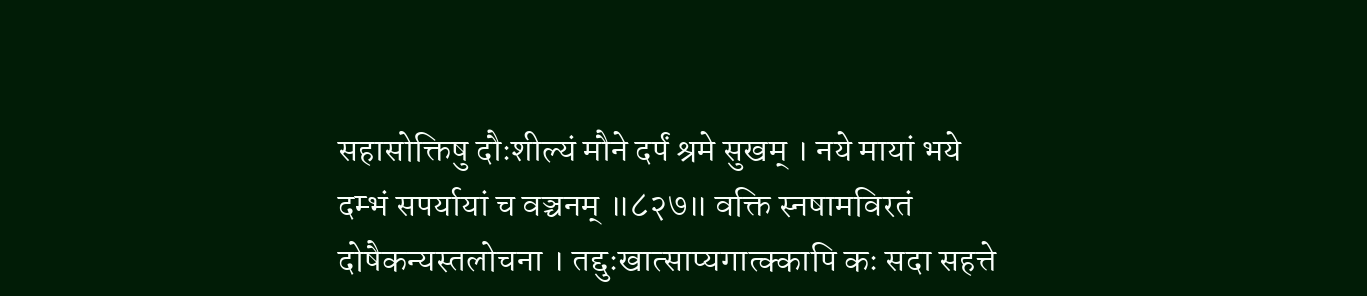सहासोक्तिषु दौःशील्यं मौने दर्पं श्रमे सुखम् । नये मायां भये दम्भं सपर्यायां च वञ्चनम् ॥८२७॥ वक्ति स्नषामविरतं दोषैकन्यस्तलोचना । तद्दुःखात्साप्यगात्क्कापि कः सदा सहत्ते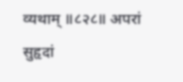व्यथाम् ॥८२८॥ अपरां सुहृदां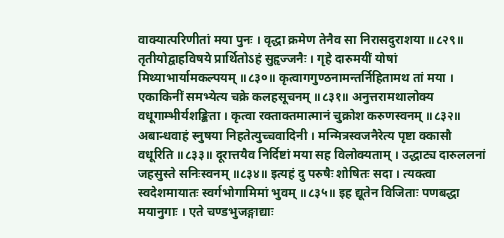वाक्यात्परिणीतां मया पुनः । वृद्धा क्रमेण तेनैव सा निरासदुराशया ॥८२९॥ तृतीयोद्वाहविषये प्रार्थितोऽहं सुहृज्जनैः । गृहे दारुमयीं योषां मिथ्याभार्यामकल्पयम् ॥८३०॥ कृत्वागगुण्ठनामन्तर्निहितामथ तां मया । एकाकिनीं समभ्येत्य चक्रे कलहसूचनम् ॥८३१॥ अनुत्तरामथालोक्य वधूगाम्भीर्यशङ्किता । कृत्वा रक्ताक्तमात्मानं चुक्रोश करुणस्वनम् ॥८३२॥ अबान्धवाहं स्नुषया निहतेत्युच्चवादिनी । मन्मित्रस्वजनैरेत्य पृष्टा क्कासौ वधूरिति ॥८३३॥ दूरात्तयैव निर्दिष्टां मया सह विलोक्यताम् । उद्धाट्य दारुललनां जहसुस्ते सनिःस्वनम् ॥८३४॥ इत्यहं दु परुषैः शोषितः सदा । त्यक्त्वा स्वदेशमायातः स्वर्गभोगामिमां भुवम् ॥८३५॥ इह द्यूतेन विजिताः पणबद्धा मयानुगाः । एते चण्डभुजङ्गाद्याः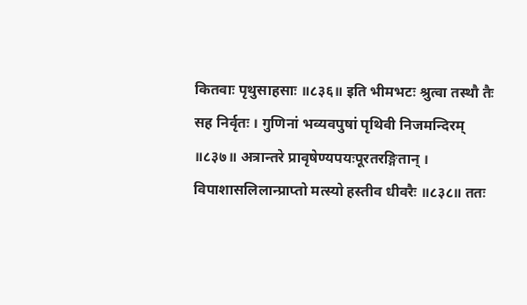कितवाः पृथुसाहसाः ॥८३६॥ इति भीमभटः श्रुत्वा तस्थौ तैः सह निर्वृतः । गुणिनां भव्यवपुषां पृथिवी निजमन्दिरम् ॥८३७॥ अत्रान्तरे प्रावृषेण्यपयःपूरतरङ्गितान् । विपाशासलिलान्प्राप्तो मत्स्यो हस्तीव धीवरैः ॥८३८॥ ततः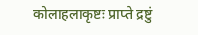कोलाहलाकृष्टः प्राप्ते द्रष्टुं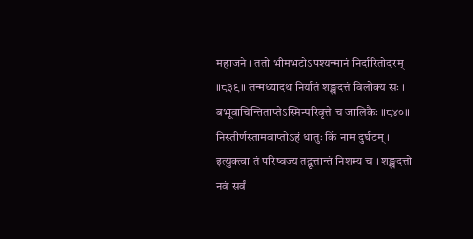महाजने । ततो भीमभटोऽपश्यन्मानं निर्दारितोदरम् ॥८३९॥ तन्मध्यादथ निर्यातं शङ्खदत्तं विलोक्य सः । बभूवाचिन्तिताप्तेऽस्मिन्परिवृत्ते च जालिकैः ॥८४०॥ निस्तीर्णस्तामवाप्तोऽहं धातुः किं नाम दुर्घटम् । इत्युक्त्वा तं परिष्वज्य तद्वृत्तान्तं निशम्य च । शङ्खदत्तो नवं सर्वं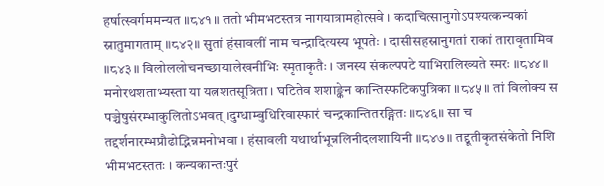हर्षात्स्वर्गममन्यत ॥८४१॥ ततो भीमभटस्तत्र नागयात्रामहोत्सवे । कदाचित्सानुगोऽपश्यत्कन्यकां स्नातुमागताम् ॥८४२॥ सुतां हंसावलीं नाम चन्द्रादित्यस्य भूपतेः । दासीसहस्रानुगतां राकां तारावृतामिव ॥८४३॥ विलोललोचनच्छायालेखनीभिः स्मृताकृतैः । जनस्य संकल्पपटे याभिरालिख्यते स्मरः ॥८४४॥ मनोरथशताभ्यस्ता या यत्नशतसूत्रिता । घटितेव शशाङ्केन कान्तिस्फटिकपुत्रिका ॥८४५॥ तां विलोक्य स पञ्चेषुसंरम्भाकुलितोऽभवत् ।दुग्धाम्बुधिरिवास्फारं चन्द्रकान्तितरङ्गितः ॥८४६॥ सा च तद्दर्शनारम्भप्रौढोद्भिन्नमनोभवा । हंसावली यथार्थाभून्नलिनीदलशायिनी ॥८४७॥ तद्दूतीकृतसंकेतो निशि भीमभटस्ततः । कन्यकान्तःपुरं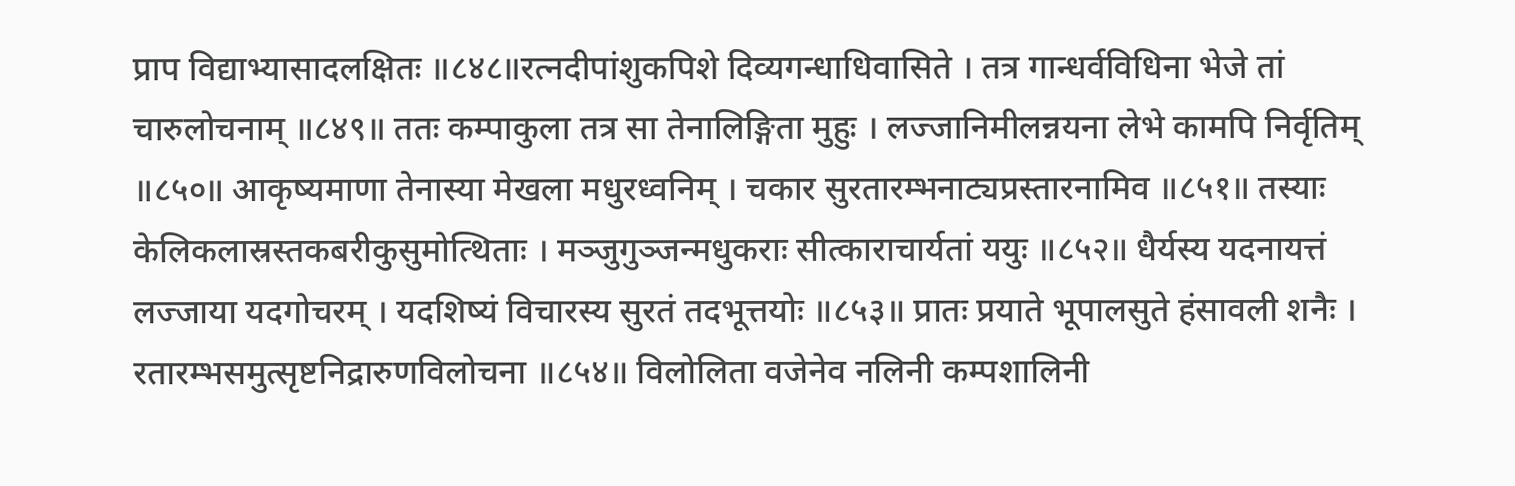प्राप विद्याभ्यासादलक्षितः ॥८४८॥रत्नदीपांशुकपिशे दिव्यगन्धाधिवासिते । तत्र गान्धर्वविधिना भेजे तां चारुलोचनाम् ॥८४९॥ ततः कम्पाकुला तत्र सा तेनालिङ्गिता मुहुः । लज्जानिमीलन्नयना लेभे कामपि निर्वृतिम् ॥८५०॥ आकृष्यमाणा तेनास्या मेखला मधुरध्वनिम् । चकार सुरतारम्भनाट्यप्रस्तारनामिव ॥८५१॥ तस्याः केलिकलास्रस्तकबरीकुसुमोत्थिताः । मञ्जुगुञ्जन्मधुकराः सीत्काराचार्यतां ययुः ॥८५२॥ धैर्यस्य यदनायत्तं लज्जाया यदगोचरम् । यदशिष्यं विचारस्य सुरतं तदभूत्तयोः ॥८५३॥ प्रातः प्रयाते भूपालसुते हंसावली शनैः । रतारम्भसमुत्सृष्टनिद्रारुणविलोचना ॥८५४॥ विलोलिता वजेनेव नलिनी कम्पशालिनी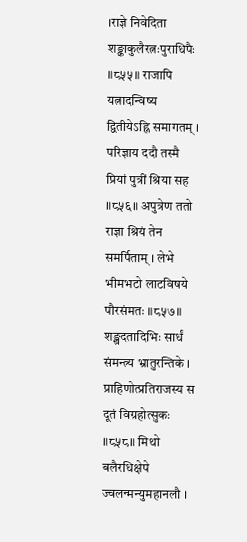।राज्ञे निवेदिता शङ्काकुलैरत्नःपुराधिपैः ॥८५५॥ राजापि यत्नादन्विष्य द्वितीयेऽह्नि समागतम् । परिज्ञाय ददौ तस्मै प्रियां पुत्रीं श्रिया सह ॥८५६॥ अपुत्रेण ततो राज्ञा श्रियं तेन समर्पिताम् । लेभे भीमभटो लाटविषये पौरसंमतः ॥८५७॥ शङ्खदतादिभिः सार्धं संमन्त्र्य भ्रातुरन्तिके । प्राहिणोत्प्रतिराजस्य स दूतं विग्रहोत्सुकः ॥८५८॥ मिथो बलैरधिक्षेपे ज्वलन्मन्युमहानलौ ।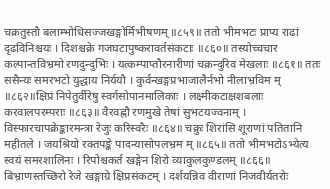चक्रतुस्तौ बलाम्भोधिसज्जखङ्गोर्मिभीषणम् ॥८५९॥ ततो भीमभटः प्राप्य राढां दृढविनिश्चयः । दिशश्चक्रे गजघटापुष्करावर्तसंकटाः ॥८६०॥ तस्योच्चचार कल्पान्तविभ्रमो रणदुन्दुभिः । यत्कम्पाप्तौरनारीणां चक्रन्दुरिव मेखलाः ॥८६१॥ ततः ससैन्यः समरभटो युद्धाय निर्ययौ । कुर्वन्खङ्गप्रभाजालैर्नभो नीलाभ्रविम म् ॥८६२॥क्षिप्रं निपेतुर्वीरेषु स्वर्गसोपानमालिकाः । लक्ष्मीकटाक्षशबलाः करवालपरम्पराः ॥८६३॥ वैरवह्नौ रणमुखे तेषां सुभटयज्वनाम् । विस्फारचापक्रेङ्कारमन्त्रा रेजुः करिस्वरैः ॥८६४॥ चक्रुः शिरांसि शूराणां पतितानि महीतले । जयश्रियो रक्तपङ्के पादन्यासोपलभ्रम म् ॥८६५॥ ततो भीमभटोऽभ्येत्य स्वयं समरशालिनः । रिपोश्चकर्त खङ्गेन शिरो व्याकुलकुण्डलम् ॥८६६॥ बिभ्राणस्तच्छिरो रेजे खङ्गाग्रे क्षिप्रसंकटम् । दर्शयन्निव वीराणां निजवीर्यतरोः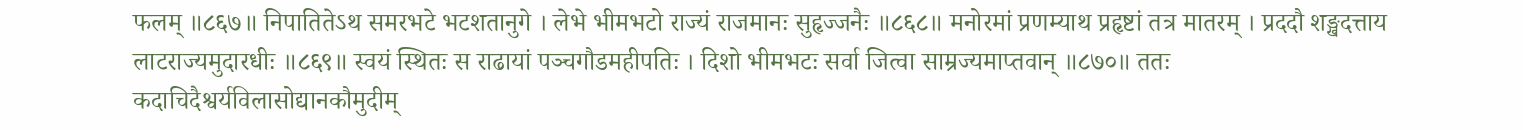फलम् ॥८६७॥ निपातितेऽथ समरभटे भटशतानुगे । लेभे भीमभटो राज्यं राजमानः सुहृज्जनैः ॥८६८॥ मनोरमां प्रणम्याथ प्रहृष्टां तत्र मातरम् । प्रददौ शङ्खदत्ताय लाटराज्यमुदारधीः ॥८६९॥ स्वयं स्थितः स राढायां पञ्चगौडमहीपतिः । दिशो भीमभटः सर्वा जित्वा साम्रज्यमाप्तवान् ॥८७०॥ ततः कदाचिदैश्वर्यविलासोद्यानकौमुदीम्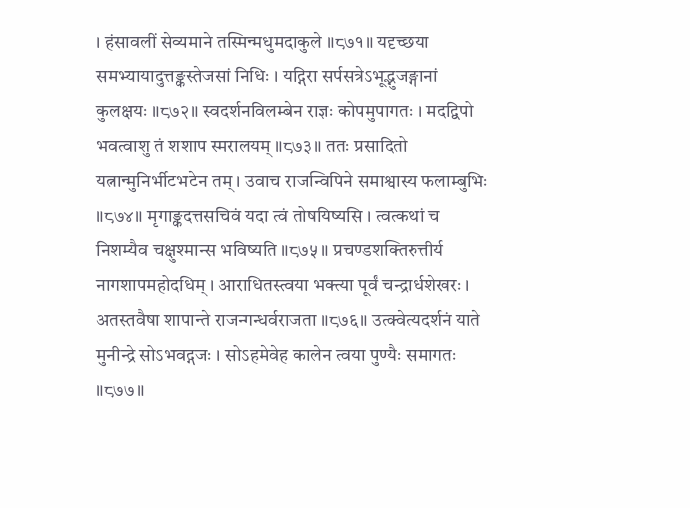। हंसावलीं सेव्यमाने तस्मिन्मधुमदाकुले ॥८७१॥ यदृच्छया समभ्यायादुत्तङ्कस्तेजसां निधिः । यद्गिरा सर्पसत्रेऽभूद्भुजङ्गानां कुलक्षयः ॥८७२॥ स्वदर्शनविलम्बेन राज्ञः कोपमुपागतः । मदद्विपो भवत्वाशु तं शशाप स्मरालयम् ॥८७३॥ ततः प्रसादितो यत्नान्मुनिर्भीटभटेन तम् । उवाच राजन्विपिने समाश्वास्य फलाम्बुभिः ॥८७४॥ मृगाङ्कदत्तसचिवं यदा त्वं तोषयिष्यसि । त्वत्कथां च निशम्यैव चक्षुश्मान्स भविष्यति ॥८७५॥ प्रचण्डशक्तिरुत्तीर्य नागशापमहोदधिम् । आराधितस्त्वया भक्त्या पूर्वं चन्द्रार्धशेखरः । अतस्तवैषा शापान्ते राजन्गन्धर्वराजता ॥८७६॥ उत्क्वेत्यदर्शनं याते मुनीन्द्रे सोऽभवद्गजः । सोऽहमेवेह कालेन त्वया पुण्यैः समागतः ॥८७७॥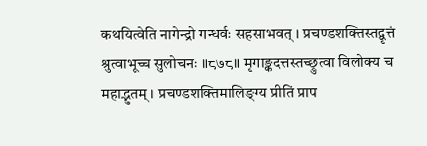कथयित्वेति नागेन्द्रो गन्धर्वः सहसाभवत् । प्रचण्डशक्तिस्तद्वृत्तं श्रुत्वाभूच्च सुलोचनः ॥८७८॥ मृगाङ्कदत्तस्तच्छ्रुत्वा विलोक्य च महाद्भुतम् । प्रचण्डशक्तिमालिङ्ग्य प्रीतिं प्राप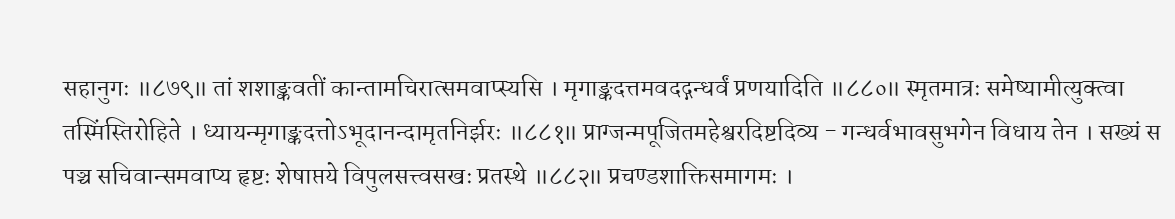सहानुगः ॥८७९॥ तां शशाङ्कवतीं कान्तामचिरात्समवाप्स्यसि । मृगाङ्कदत्तमवदद्गन्धर्वं प्रणयादिति ॥८८०॥ स्मृतमात्रः समेष्यामीत्युक्त्वा तस्मिंस्तिरोहिते । ध्यायन्मृगाङ्कदत्तोऽभूदानन्दामृतनिर्झरः ॥८८१॥ प्राग्जन्मपूजितमहेश्वरदिष्टदिव्य - गन्धर्वभावसुभगेन विधाय तेन । सख्यं स पञ्च सचिवान्समवाप्य हृष्टः शेषाप्तये विपुलसत्त्वसखः प्रतस्थे ॥८८२॥ प्रचण्डशाक्तिसमागमः ।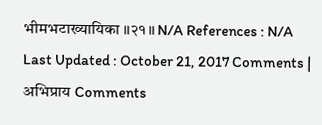भीमभटाख्यायिका ॥२१॥ N/A References : N/A Last Updated : October 21, 2017 Comments | अभिप्राय Comments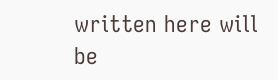written here will be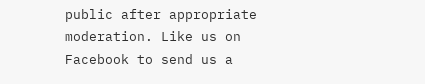public after appropriate moderation. Like us on Facebook to send us a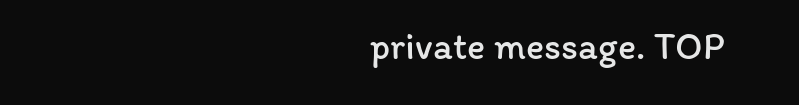private message. TOP